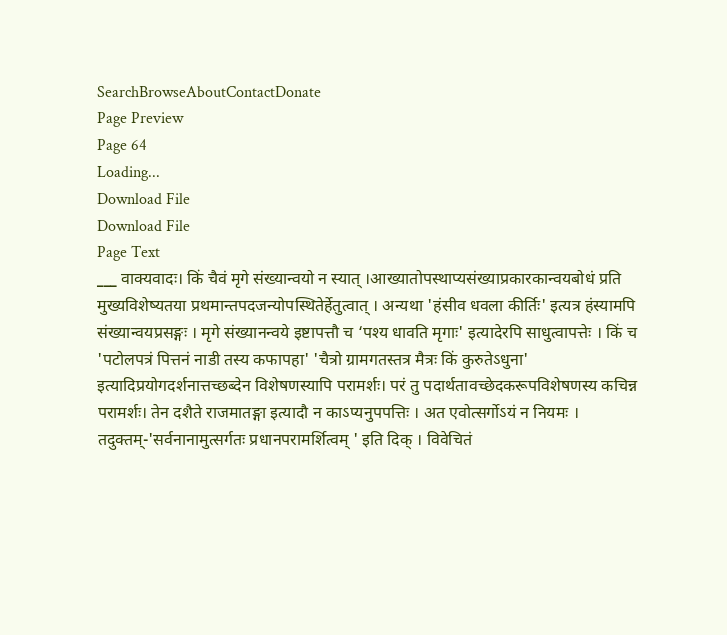SearchBrowseAboutContactDonate
Page Preview
Page 64
Loading...
Download File
Download File
Page Text
___ वाक्यवादः। किं चैवं मृगे संख्यान्वयो न स्यात् ।आख्यातोपस्थाप्यसंख्याप्रकारकान्वयबोधं प्रति मुख्यविशेष्यतया प्रथमान्तपदजन्योपस्थितेर्हेतुत्वात् । अन्यथा 'हंसीव धवला कीर्तिः' इत्यत्र हंस्यामपि संख्यान्वयप्रसङ्गः । मृगे संख्यानन्वये इष्टापत्तौ च ‘पश्य धावति मृगाः' इत्यादेरपि साधुत्वापत्तेः । किं च 'पटोलपत्रं पित्तनं नाडी तस्य कफापहा' 'चैत्रो ग्रामगतस्तत्र मैत्रः किं कुरुतेऽधुना' इत्यादिप्रयोगदर्शनात्तच्छब्देन विशेषणस्यापि परामर्शः। परं तु पदार्थतावच्छेदकरूपविशेषणस्य कचिन्न परामर्शः। तेन दशैते राजमातङ्गा इत्यादौ न काऽप्यनुपपत्तिः । अत एवोत्सर्गोऽयं न नियमः । तदुक्तम्-'सर्वनानामुत्सर्गतः प्रधानपरामर्शित्वम् ' इति दिक् । विवेचितं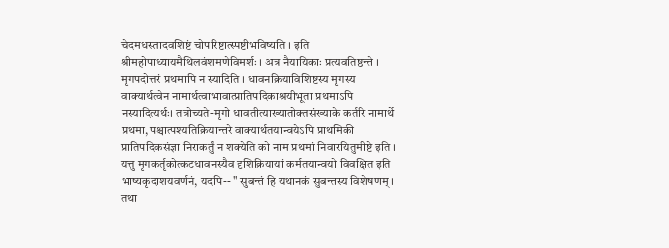चेदमधस्तादवशिष्टं चोपरिष्टात्स्पष्टीभविष्यति । इति श्रीमहोपाध्यायमैथिलवंशमणेविमर्शः । अत्र नैयायिकाः प्रत्यवतिष्ठन्ते । मृगपदोत्तरं प्रथमापि न स्यादिति । धावनक्रियाविशिष्टस्य मृगस्य वाक्यार्थत्वेन नामार्थत्वाभावात्प्रातिपदिकाश्रयीभूता प्रथमाऽपि नस्यादित्यर्थः। तत्रोच्यते-मृगो धावतीत्याख्यातोक्तसंख्याके कर्तरि नामार्थे प्रथमा, पश्चात्पश्यतिक्रियान्तरे वाक्यार्थतयान्वयेऽपि प्राथमिकी प्रातिपदिकसंज्ञा निराकर्तुं न शक्येति को नाम प्रथमां निवारयितुमीष्टे इति । यत्तु मृगकर्तृकोत्कटधावनस्यैव दृशिक्रियायां कर्मतयान्वयो विवक्षित इति भाष्यकृदाशयवर्णनं, यदपि-- " सुबन्तं हि यथानकं सुबन्तस्य विशेषणम् । तथा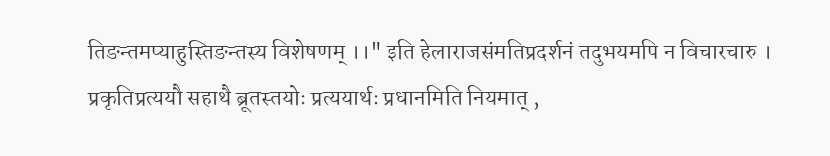तिङन्तमप्याहुस्तिङन्तस्य विशेषणम् ।।" इति हेलाराजसंमतिप्रदर्शनं तदुभयमपि न विचारचारु । प्रकृतिप्रत्ययौ सहाथै ब्रूतस्तयोः प्रत्ययार्थः प्रधानमिति नियमात् ,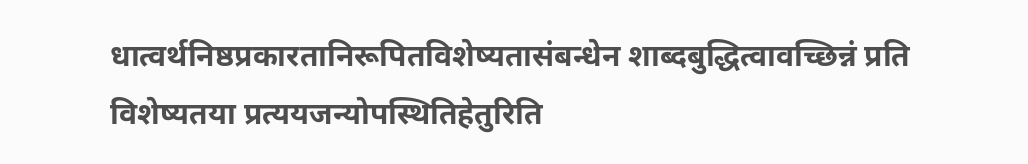धात्वर्थनिष्ठप्रकारतानिरूपितविशेष्यतासंबन्धेन शाब्दबुद्धित्वावच्छिन्नं प्रति विशेष्यतया प्रत्ययजन्योपस्थितिहेतुरिति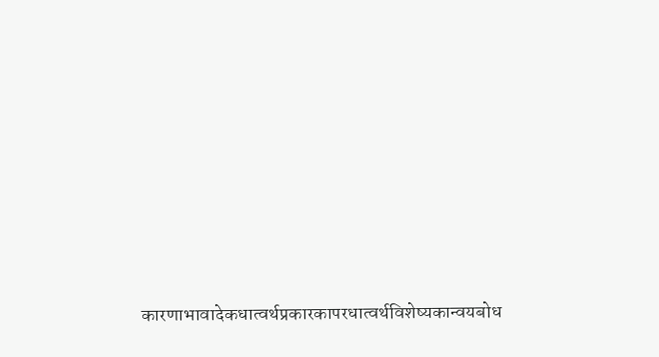कारणाभावादेकधात्वर्थप्रकारकापरधात्वर्थविशेष्यकान्वयबोध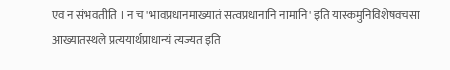एव न संभवतीति । न च 'भावप्रधानमाख्यातं सत्वप्रधानानि नामानि' इति यास्कमुनिविशेषवचसा आख्यातस्थले प्रत्ययार्थप्राधान्यं त्यज्यत इति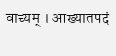वाच्यम् । आख्यातपदं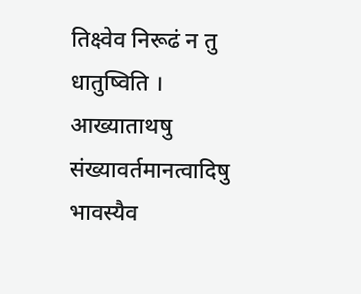तिक्ष्वेव निरूढं न तु धातुष्विति । आख्याताथषु संख्यावर्तमानत्वादिषु भावस्यैव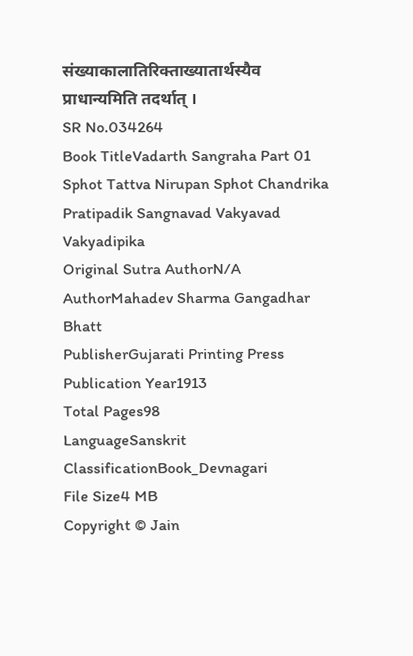संख्याकालातिरिक्ताख्यातार्थस्यैव प्राधान्यमिति तदर्थात् ।
SR No.034264
Book TitleVadarth Sangraha Part 01 Sphot Tattva Nirupan Sphot Chandrika Pratipadik Sangnavad Vakyavad Vakyadipika
Original Sutra AuthorN/A
AuthorMahadev Sharma Gangadhar Bhatt
PublisherGujarati Printing Press
Publication Year1913
Total Pages98
LanguageSanskrit
ClassificationBook_Devnagari
File Size4 MB
Copyright © Jain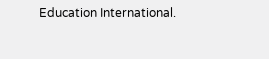Education International.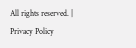All rights reserved. | Privacy Policy